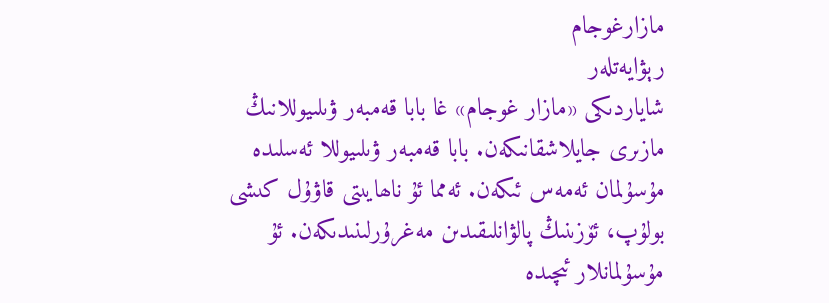مازارغوجام
رېۋايەتلەر
شاياردىكى «مازار غوجام» غا بابا قەمبەر ۋىلىيوللانىڭ مازىرى جايلاشقانىكەن. بابا قەمبەر ۋىلىيوللا ئەسلىدە مۇسۇلمان ئەمەس ئىكەن. ئەمما ئۇ ناھايىتى قاۋۇل كىشى بولۇپ، ئۆزىنىڭ پالۋانلىقىدىن مەغرۇرلىنىدىكەن. ئۇ مۇسۇلمانلار ئىچىدە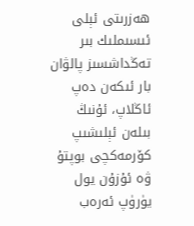ھەزرىتى ئېلى ئىسىملىك بىر تەڭداشسىز پالۋان بار ئىكەن دەپ ئاڭلاپ، ئۇنىڭ بىلەن ئېلىشىپ كۆرمەكچى بوپتۇ ۋە ئۇزۇن يول يۈرۈپ ئەرەب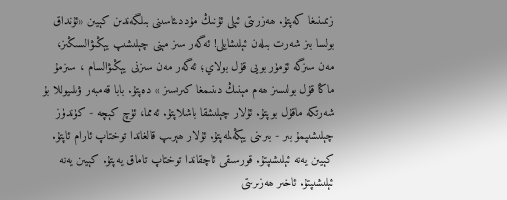زىمىنىغا كەپتۇ. ھەزرىتى ئېلى ئۇنىڭ مۇددىئاسىنى بىلگەندىن كېيىن «ئۇنداق بولسا بىز شەرت بىلەن ئېلىشايلى! ئەگەر سىز مېنى چېلىشىپ يېڭىۋالسىڭىز، مەن سىزگە ئۆمۈر بويى قۇل بولاي؛ ئەگەر مەن سىزنى يېڭىۋالسام ، سىزمۇ ماڭا قۇل بولىسىز ھەم مېنىڭ دىنىمغا كىرىسىز » دەپتۇ. بابا قەمبەر ۋىلىيوللا بۇ شەرتكە ماقۇل بوپتۇ. ئۇلار چېلىشقا باشلاپتۇ. ئەمما، ئۈچ كېچە - كۈندۈز چېلىشىپمۇ بىر - بىرىنى يېڭەلمەپتۇ. ئۇلار ھېرىپ قالغاندا توختاپ ئارام ئاپتۇ. كېيىن يەنە ئېلىشىپتۇ. قورسىقى ئاچقاندا توختاپ تاماق يەپتۇ. كېيىن يەنە ئېلىشىپتۇ. ئاخىر ھەزىرىتى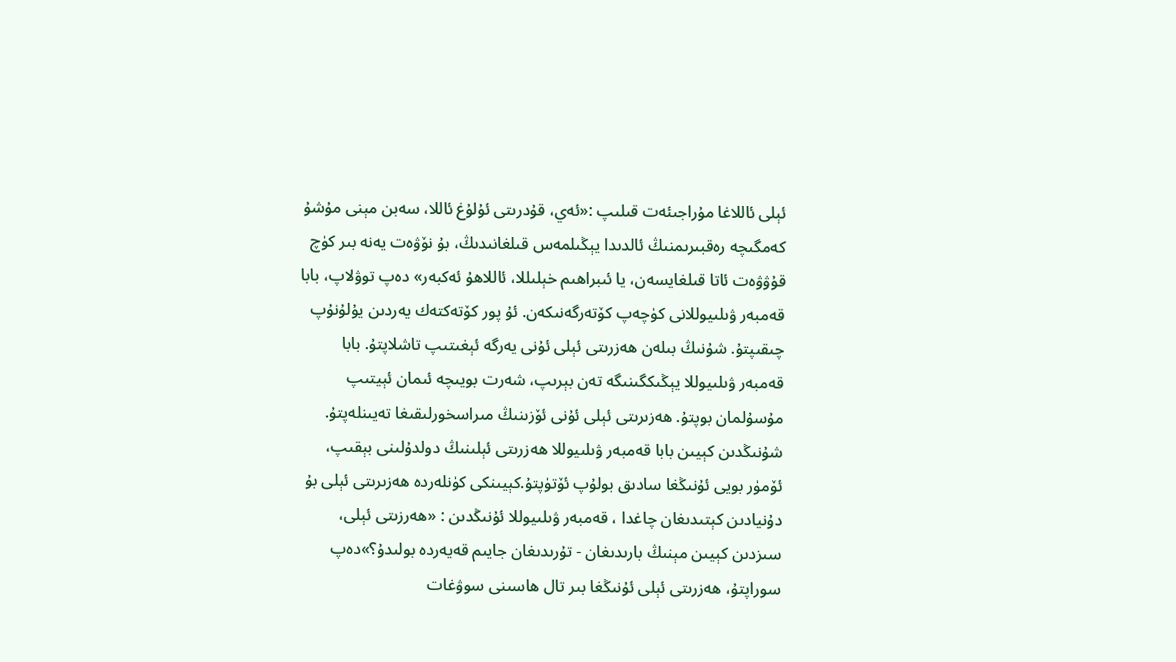ئېلى ئاللاغا مۇراجىئەت قىلىپ :«ئەي، قۇدرىتى ئۇلۇغ ئاللا، سەبن مېنى مۇشۇ كەمگىچە رەقبىرىمنىڭ ئالدىدا يېڭىلمەس قىلغانىدىڭ، بۇ نۆۋەت يەنە بىر كۈچ قۇۋۋەت ئاتا قىلغايسەن، يا ئىبراھىم خېلىللا، ئاللاھۇ ئەكبەر» دەپ توۋلاپ، بابا قەمبەر ۋىلىيوللانى كۈچەپ كۆتەرگەنىكەن. ئۇ پور كۆتەكتەك يەردىن يۇلۇنۇپ چىقىپتۇ. شۇنىڭ بىلەن ھەزرىتى ئېلى ئۇنى يەرگە ئېغىتىپ تاشلاپتۇ. بابا قەمبەر ۋىلىيوللا يېڭىكگىنىگە تەن بېرىپ، شەرت بويىچە ئىمان ئېيتىپ مۇسۇلمان بوپتۇ. ھەزىرىتى ئېلى ئۇنى ئۆزىنىڭ مىراسخورلىقىغا تەيىنلەپتۇ. شۇنىڭدىن كېيىن بابا قەمبەر ۋىلىيوللا ھەزرىتى ئېلىنىڭ دولدۇلىنى بېقىپ، ئۆمۈر بويى ئۇنىڭغا سادىق بولۇپ ئۆتۈپتۇ.كېيىنكى كۈنلەردە ھەزىرىتى ئېلى بۇ دۇنيادىن كېتىدىغان چاغدا ، قەمبەر ۋىلىيوللا ئۇنىڭدىن : «ھەرزىتى ئېلى، سىزدىن كېيىن مېنىڭ بارىدىغان - تۇرىدىغان جايىم قەيەردە بولىدۇ؟»دەپ سوراپتۇ، ھەزرىتى ئېلى ئۇنىڭغا بىر تال ھاسىنى سوۋغات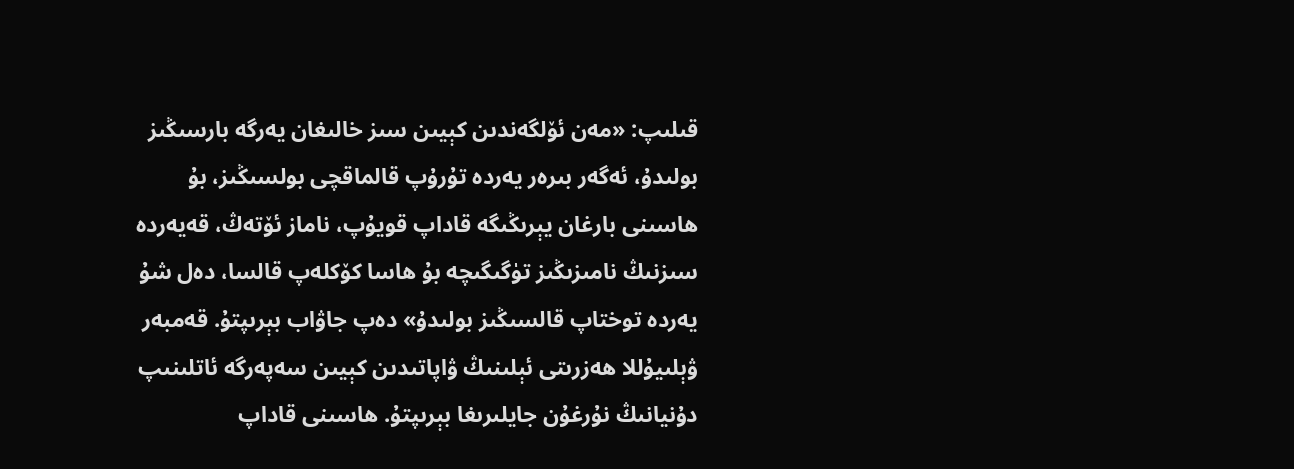قىلىپ: «مەن ئۆلگەندىن كېيىن سىز خالىغان يەرگە بارسىڭىز بولىدۇ، ئەگەر بىرەر يەردە تۇرۇپ قالماقچى بولسىڭىز، بۇ ھاسىنى بارغان يېرىڭىگە قاداپ قويۇپ، ناماز ئۆتەڭ، قەيەردە سىزنىڭ نامىزىڭىز تۈگىگىچە بۇ ھاسا كۆكلەپ قالسا، دەل شۇ يەردە توختاپ قالسىڭىز بولىدۇ» دەپ جاۋاب بېرىپتۇ. قەمبەر ۋېلىيۇللا ھەزرىتى ئېلىنىڭ ۋاپاتىدىن كېيىن سەپەرگە ئاتلىنىپ دۇنيانىڭ نۇرغۇن جايلىرىغا بېرىپتۇ. ھاسىنى قاداپ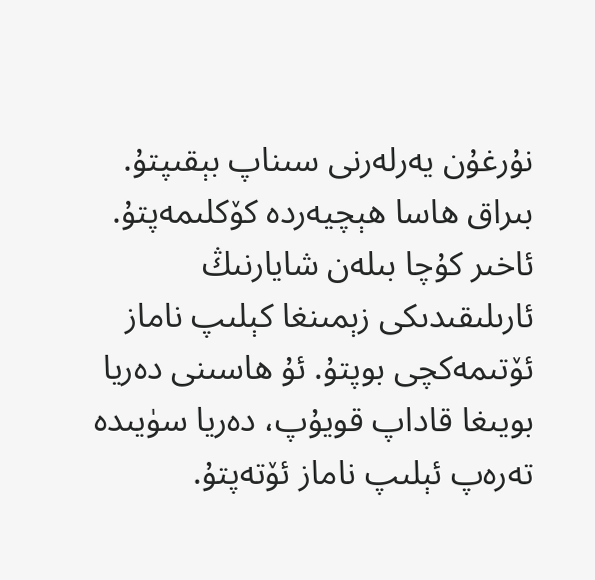نۇرغۇن يەرلەرنى سىناپ بېقىپتۇ. بىراق ھاسا ھېچيەردە كۆكلىمەپتۇ. ئاخىر كۇچا بىلەن شايارنىڭ ئارىلىقىدىكى زېمىنغا كېلىپ ناماز ئۆتىمەكچى بوپتۇ. ئۇ ھاسىنى دەريا بويىغا قاداپ قويۇپ، دەريا سۈيىدە تەرەپ ئېلىپ ناماز ئۆتەپتۇ.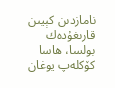نامازدىن كېيىن قارىغۇدەك بولسا، ھاسا كۆكلەپ يوغان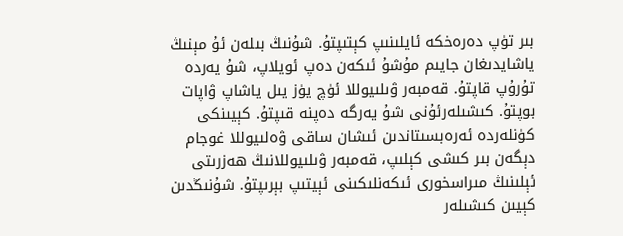بىر تۈپ دەرەخكە ئايلىنىپ كېتىپتۇ. شۇنىڭ بىلەن ئۇ مېنىڭ ياشايدىغان جايىم مۇشۇ ئىكەن دەپ ئويلاپ، شۇ يەردە تۇرۇپ قاپتۇ. قەمبەر ۋىلىيوللا ئۈچ يۈز يىل ياشاپ ۋاپات بوپتۇ. كىشىلەرئۇنى شۇ يەرگە دەپنە قىپتۇ. كېيىنكى كۈنلەردە ئەرەبسىتاندىن ئىشان ساقى ۋەلىيوللا غوجام دېگەن بىر كىشى كېلىپ، قەمبەر ۋىلىيوللانىڭ ھەزرىتى ئېلىنىڭ مىراسخورى ئىكەنلىكىنى ئېيتىپ بېرىپتۇ. شۇنىڭدىن كېيىن كىشىلەر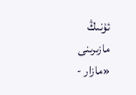ئۇنىڭ مازىرىنى «مازار -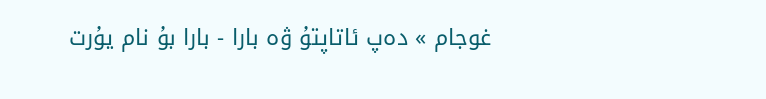غوجام » دەپ ئاتاپتۇ ۋە بارا - بارا بۇ نام يۇرت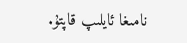نامىغا ئايلىپ قاپتۇ.